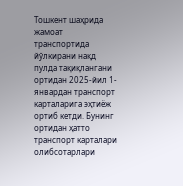Тошкент шаҳрида жамоат транспортида йўлкирани нақд пулда тақиқлангани ортидан 2025-йил 1-январдан транспорт карталарига эҳтиёж ортиб кетди. Бунинг ортидан ҳатто транспорт карталари олибсотарлари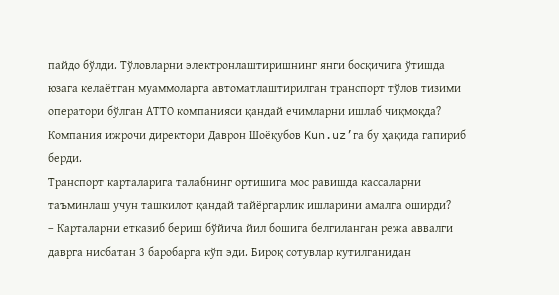пайдо бўлди. Тўловларни электронлаштиришнинг янги босқичига ўтишда юзага келаётган муаммоларга автоматлаштирилган транспорт тўлов тизими оператори бўлган АТТО компанияси қандай ечимларни ишлаб чиқмоқда? Компания ижрочи директори Даврон Шоёқубов Kun.uz’га бу ҳақида гапириб берди.
Транспорт карталарига талабнинг ортишига мос равишда кассаларни таъминлаш учун ташкилот қандай тайёргарлик ишларини амалга оширди?
– Карталарни етказиб бериш бўйича йил бошига белгиланган режа аввалги даврга нисбатан 3 баробарга кўп эди. Бироқ сотувлар кутилганидан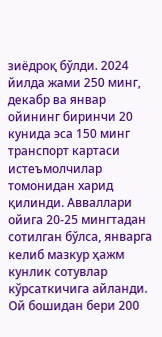зиёдроқ бўлди. 2024 йилда жами 250 минг, декабр ва январ ойининг биринчи 20 кунида эса 150 минг транспорт картаси истеъмолчилар томонидан харид қилинди. Авваллари ойига 20-25 мингтадан сотилган бўлса, январга келиб мазкур ҳажм кунлик сотувлар кўрсаткичига айланди.
Ой бошидан бери 200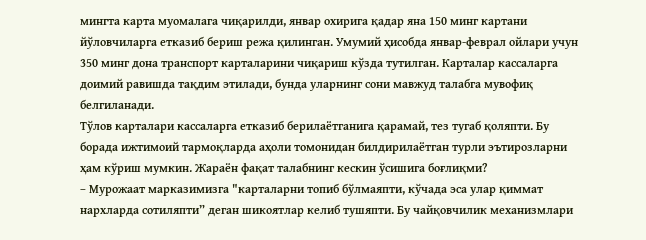мингта карта муомалага чиқарилди, январ охирига қадар яна 150 минг картани йўловчиларга етказиб бериш режа қилинган. Умумий ҳисобда январ-феврал ойлари учун 350 минг дона транспорт карталарини чиқариш кўзда тутилган. Карталар кассаларга доимий равишда тақдим этилади, бунда уларнинг сони мавжуд талабга мувофиқ белгиланади.
Тўлов карталари кассаларга етказиб берилаётганига қарамай, тез тугаб қоляпти. Бу борада ижтимоий тармоқларда аҳоли томонидан билдирилаётган турли эътирозларни ҳам кўриш мумкин. Жараён фақат талабнинг кескин ўсишига боғлиқми?
– Мурожаат марказимизга "карталарни топиб бўлмаяпти, кўчада эса улар қиммат нархларда сотиляпти” деган шикоятлар келиб тушяпти. Бу чайқовчилик механизмлари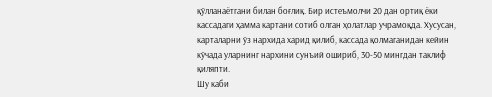қўлланаётгани билан боғлиқ. Бир истеъмолчи 20 дан ортиқ ёки кассадаги ҳамма картани сотиб олган ҳолатлар учрамоқда. Хусусан, карталарни ўз нархида харид қилиб, кассада қолмаганидан кейин кўчада уларнинг нархини сунъий ошириб, 30-50 мингдан таклиф қиляпти.
Шу каби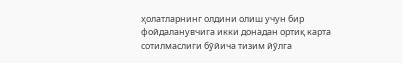ҳолатларнинг олдини олиш учун бир фойдаланувчига икки донадан ортиқ карта сотилмаслиги бўйича тизим йўлга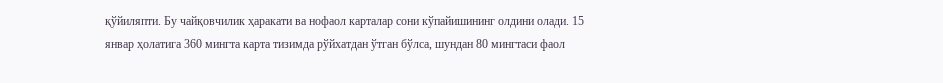қўйиляпти. Бу чайқовчилик ҳаракати ва нофаол карталар сони кўпайишининг олдини олади. 15 январ ҳолатига 360 мингта карта тизимда рўйхатдан ўтган бўлса, шундан 80 мингтаси фаол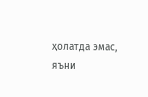ҳолатда эмас, яъни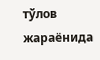тўлов жараёнида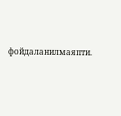фойдаланилмаяпти.